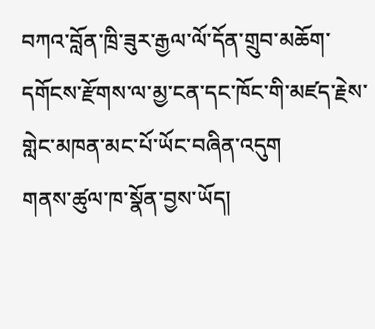བཀའ་བློན་ཁྲི་ཟུར་རྒྱལ་ལོ་དོན་གྲུབ་མཆོག་དགོངས་རྫོགས་ལ་མྱ་ངན་དང་ཁོང་གི་མཛད་རྗེས་གླེང་མཁན་མང་པོ་ཡོང་བཞིན་འདུག
གནས་ཚུལ་ཁ་སྣོན་བྱས་ཡོད།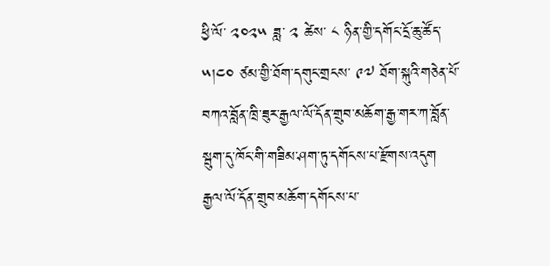ཕྱི་ལོ་ ༢༠༢༥ ཟླ་ ༢ ཚེས་ ༨ ཉིན་གྱི་དགོང་དྲོ་ཆུ་ཚོད་ ༥།༤༠ ཙམ་གྱི་ཐོག་དགུང་གྲངས་ ༩༧ ཐོག་སྐུའི་གཅེན་པོ་བཀའ་བློན་ཁྲི་ཟུར་རྒྱལ་ལོ་དོན་གྲུབ་མཆོག་རྒྱ་གར་ཀ་བློན་སྦུག་དུ་ཁོང་གི་གཟིམ་ཤག་ཏུ་དགོངས་པ་རྫོགས་འདུག རྒྱལ་ལོ་དོན་གྲུབ་མཆོག་དགོངས་པ་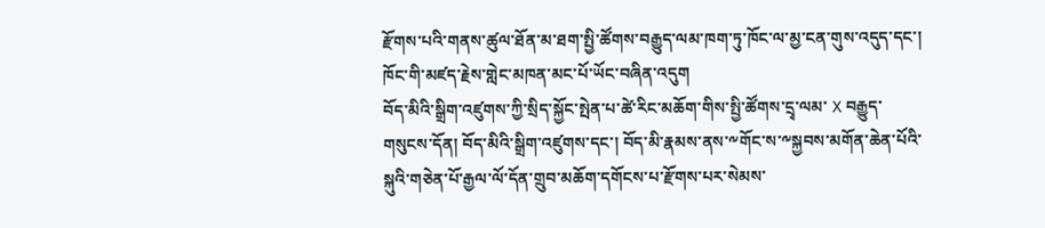རྫོགས་པའི་གནས་ཚུལ་ཐོན་མ་ཐག་སྤྱི་ཚོགས་བརྒྱུད་ལམ་ཁག་ཏུ་ཁོང་ལ་མྱ་ངན་གུས་འདུད་དང་། ཁོང་གི་མཛད་རྗེས་གླེང་མཁན་མང་པོ་ཡོང་བཞིན་འདུག
བོད་མིའི་སྒྲིག་འཛུགས་ཀྱི་སྲིད་སྐྱོང་སྤེན་པ་ཚེ་རིང་མཆོག་གིས་སྤྱི་ཚོགས་དྲྭ་ལམ་ X བརྒྱུད་གསུངས་དོན། བོད་མིའི་སྒྲིག་འཛུགས་དང་། བོད་མི་རྣམས་ནས་༸གོང་ས་༸སྐྱབས་མགོན་ཆེན་པོའི་སྐུའི་གཅེན་པོ་རྒྱལ་ལོ་དོན་གྲུབ་མཆོག་དགོངས་པ་རྫོགས་པར་སེམས་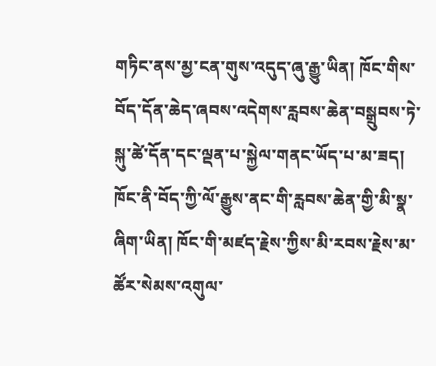གཏིང་ནས་མྱ་ངན་གུས་འདུད་ཞུ་རྒྱུ་ཡིན། ཁོང་གིས་བོད་དོན་ཆེད་ཞབས་འདེགས་རླབས་ཆེན་བསྒྲུབས་ཏེ་སྐུ་ཚེ་དོན་དང་ལྡན་པ་སྐྱེལ་གནང་ཡོད་པ་མ་ཟད། ཁོང་ནི་བོད་ཀྱི་ལོ་རྒྱུས་ནང་གི་རླབས་ཆེན་གྱི་མི་སྣ་ཞིག་ཡིན། ཁོང་གི་མཛད་རྗེས་ཀྱིས་མི་རབས་རྗེས་མ་ཚོར་སེམས་འགུལ་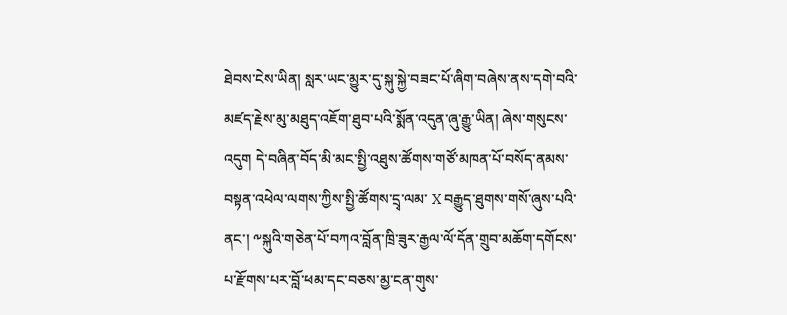ཐེབས་ངེས་ཡིན། སླར་ཡང་མྱུར་དུ་སྐུ་སྐྱེ་བཟང་པོ་ཞིག་བཞེས་ནས་དགེ་བའི་མཛད་རྗེས་མུ་མཐུད་འཇོག་ཐུབ་པའི་སྨོན་འདུན་ཞུ་རྒྱུ་ཡིན། ཞེས་གསུངས་འདུག དེ་བཞིན་བོད་མི་མང་སྤྱི་འཐུས་ཚོགས་གཙོ་མཁན་པོ་བསོད་ནམས་བསྟན་འཕེལ་ལགས་ཀྱིས་སྤྱི་ཚོགས་དྲྭ་ལམ་ X བརྒྱུད་ཐུགས་གསོ་ཞུས་པའི་ནང་། ༸སྐུའི་གཅེན་པོ་བཀའ་བློན་ཁྲི་ཟུར་རྒྱལ་ལོ་དོན་གྲུབ་མཆོག་དགོངས་པ་རྫོགས་པར་བློ་ཕམ་དང་བཅས་མྱ་ངན་གུས་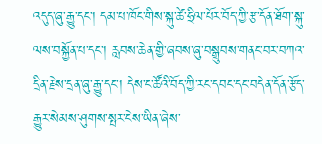འདུད་ཞུ་རྒྱུ་དང་། དམ་པ་ཁོང་གིས་སྐུ་ཚེ་ཧྲིལ་པོར་བོད་ཀྱི་རྩ་དོན་ཐོག་སྐུ་ལས་བསྐྱོན་པ་དང་། རླབས་ཆེན་གྱི་ཞབས་ཞུ་བསྒྲུབས་གནང་བར་བཀའ་དྲིན་རྗེས་དྲན་ཞུ་རྒྱུ་དང་། དེས་ང་ཚོའི་བོད་ཀྱི་རང་དབང་དང་བདེན་དོན་རྩོད་རྒྱུར་སེམས་ཤུགས་སྤར་ངེས་ཡིན་ཞེས་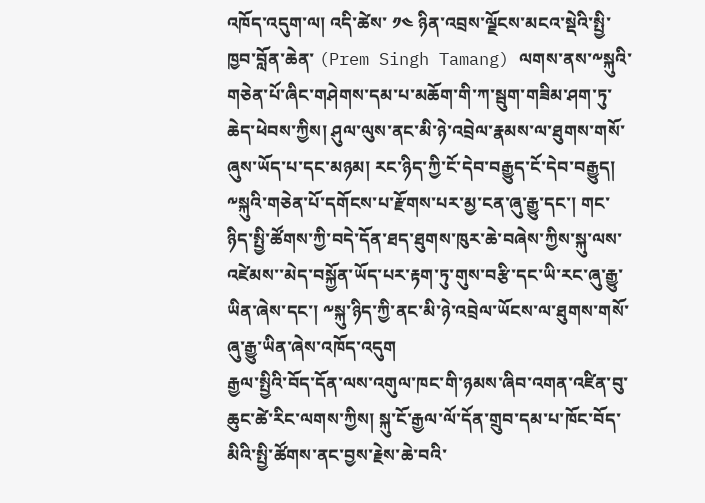འཁོད་འདུག་ལ། འདི་ཚེས་ ༡༤ ཉིན་འབྲས་ལྗོངས་མངའ་སྡེའི་སྤྱི་ཁྱབ་བློན་ཆེན་ (Prem Singh Tamang) ལགས་ནས་༸སྐུའི་གཅེན་པོ་ཞིང་གཤེགས་དམ་པ་མཆོག་གི་ཀ་སྦུག་གཟིམ་ཤག་ཏུ་ཆེད་ཕེབས་ཀྱིས། ཤུལ་ལུས་ནང་མི་ཉེ་འབྲེལ་རྣམས་ལ་ཐུགས་གསོ་ཞུས་ཡོད་པ་དང་མཉམ། རང་ཉིད་ཀྱི་ངོ་དེབ་བརྒྱུད་ངོ་དེབ་བརྒྱུད། ༸སྐུའི་གཅེན་པོ་དགོངས་པ་རྫོགས་པར་མྱ་ངན་ཞུ་རྒྱུ་དང་། གང་ཉིད་སྤྱི་ཚོགས་ཀྱི་བདེ་དོན་ཐད་ཐུགས་ཁུར་ཆེ་བཞེས་ཀྱིས་སྐུ་ལས་འཛེམས་་མེད་བསྐྱོན་ཡོད་པར་རྟག་ཏུ་གུས་བརྩི་དང་ཡི་རང་ཞུ་རྒྱུ་ཡིན་ཞེས་དང་། ༸སྐུ་ཉིད་ཀྱི་ནང་མི་ཉེ་འབྲེལ་ཡོངས་ལ་ཐུགས་གསོ་ཞུ་རྒྱུ་ཡིན་ཞེས་འཁོད་འདུག
རྒྱལ་སྤྱིའི་བོད་དོན་ལས་འགུལ་ཁང་གི་ཉམས་ཞིབ་འགན་འཛིན་བུ་ཆུང་ཚེ་རིང་ལགས་ཀྱིས། སྐུ་ངོ་རྒྱལ་ལོ་དོན་གྲུབ་དམ་པ་ཁོང་བོད་མིའི་སྤྱི་ཚོགས་ནང་བྱས་རྗེས་ཆེ་བའི་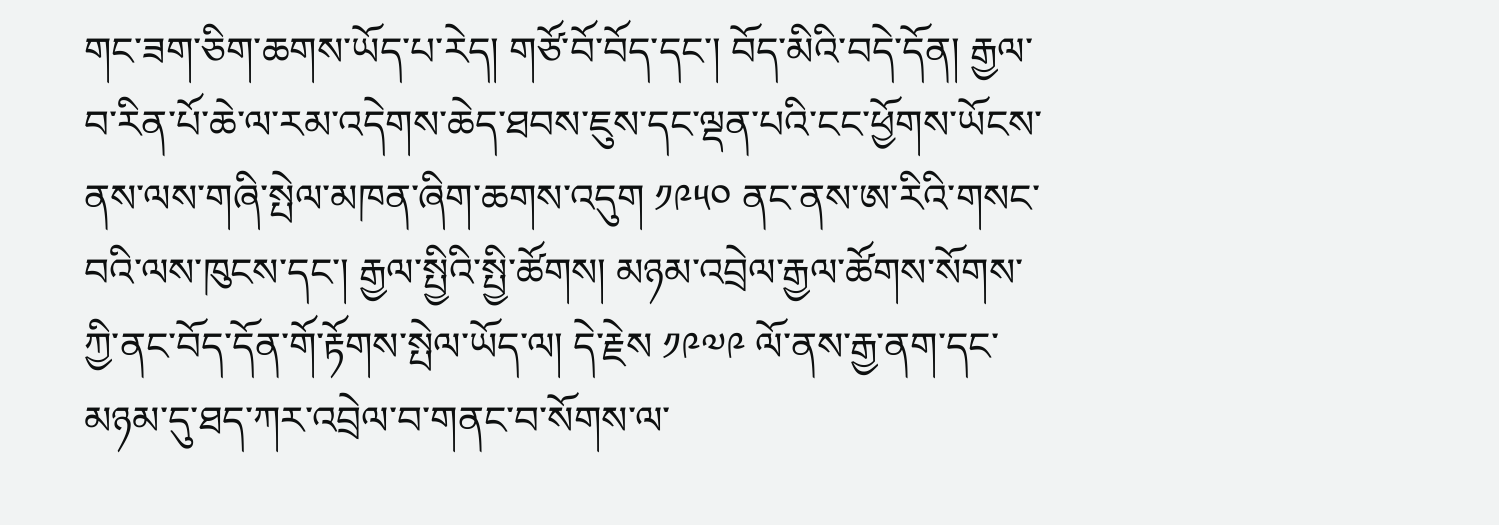གང་ཟག་ཅིག་ཆགས་ཡོད་པ་རེད། གཙོ་བོ་བོད་དང་། བོད་མིའི་བདེ་དོན། རྒྱལ་བ་རིན་པོ་ཆེ་ལ་རམ་འདེགས་ཆེད་ཐབས་ཇུས་དང་ལྡན་པའི་ངང་ཕྱོགས་ཡོངས་ནས་ལས་གཞི་སྤེལ་མཁན་ཞིག་ཆགས་འདུག ༡༩༥༠ ནང་ནས་ཨ་རིའི་གསང་བའི་ལས་ཁུངས་དང་། རྒྱལ་སྤྱིའི་སྤྱི་ཚོགས། མཉམ་འབྲེལ་རྒྱལ་ཚོགས་སོགས་ཀྱི་ནང་བོད་དོན་གོ་རྟོགས་སྤེལ་ཡོད་ལ། དེ་རྗེས ༡༩༧༩ ལོ་ནས་རྒྱ་ནག་དང་མཉམ་དུ་ཐད་ཀར་འབྲེལ་བ་གནང་བ་སོགས་ལ་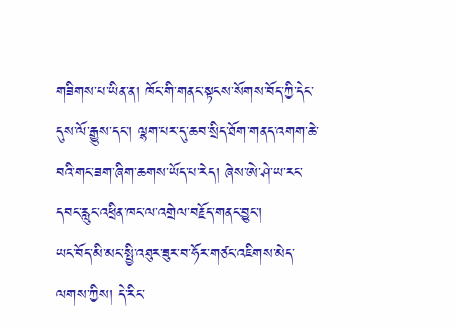གཟིགས་པ་ཡིན་ན། ཁོང་གི་གནང་སྟངས་སོགས་བོད་ཀྱི་དེང་དུས་ལོ་རྒྱུས་དང་། ལྷག་པར་དུ་ཆབ་སྲིད་ཐོག་གནད་འགག་ཆེ་བའི་གང་ཟག་ཞིག་ཆགས་ཡོད་པ་རེད། ཞེས་ཨེ་ཤེ་ཡ་རང་དབང་རླུང་འཕྲིན་ཁང་ལ་འགྲེལ་བརྗོད་གནང་བྱུང་།
ཡང་བོད་མི་མང་སྤྱི་འཐུར་ཟུར་བ་ཧོར་གཙང་འཇིགས་མེད་ལགས་ཀྱིས། དེ་རིང་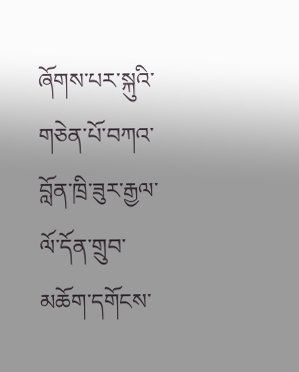ཞོགས་པར་སྐུའི་གཅེན་པོ་བཀའ་བློན་ཁྲི་ཟུར་རྒྱལ་ལོ་དོན་གྲུབ་མཆོག་དགོངས་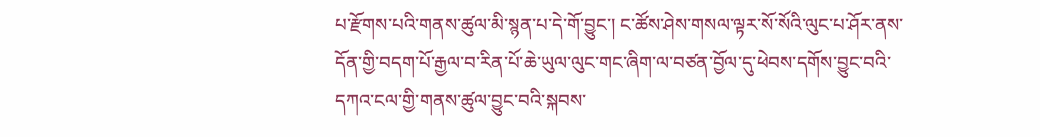པ་རྫོགས་པའི་གནས་ཚུལ་མི་སྙན་པ་དེ་གོ་བྱུང་། ང་ཚོས་ཤེས་གསལ་ལྟར་སོ་སོའི་ལུང་པ་ཤོར་ནས་དོན་གྱི་བདག་པོ་རྒྱལ་བ་རིན་པོ་ཆེ་ཡུལ་ལུང་གང་ཞིག་ལ་བཙན་བྱོལ་དུ་ཕེབས་དགོས་བྱུང་བའི་དཀའ་ངལ་གྱི་གནས་ཚུལ་བྱུང་བའི་སྐབས་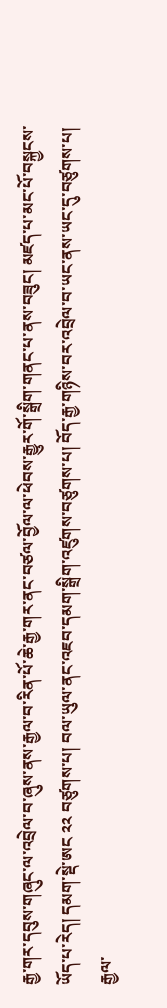རྒྱ་གར་དབུས་གཞུང་ལ་འབྲེལ་བ་ཞུས་ནས་རྒྱལ་བ་རིན་པོ་ཆེ་རྒྱ་གར་ནང་བཙལ་བྱོལ་ལ་ཕེབས་རྒྱུར་གོ་སྒྲིག་གནང་པ་ནས་བཟུང། མཛད་པ་མང་པོ་བསྐྱངས་ཡོད་པ་རེད། དམག་སྡེ་ཨང ༢༢ བཙུགས་པ། བལ་ཡུལ་ནང་འཇབ་དམག་སྒྲིག་འཛུགས་བཙུགས་པ། བོད་རྒྱ་གཉིས་བར་འབྲེལ་བ་ཡང་ནས་ཡང་དུ་བཙུགས་པ། རྒྱལ་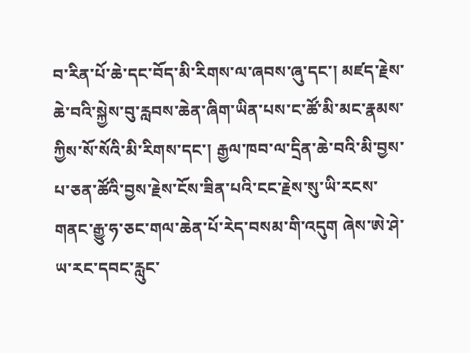བ་རིན་པོ་ཆེ་དང་བོད་མི་རིགས་ལ་ཞབས་ཞུ་དང་། མཛད་རྗེས་ཆེ་བའི་སྐྱེས་བུ་རླབས་ཆེན་ཞིག་ཡིན་པས་ང་ཚོ་མི་མང་རྣམས་ཀྱིས་སོ་སོའི་མི་རིགས་དང་། རྒྱལ་ཁབ་ལ་དྲིན་ཆེ་བའི་མི་བྱས་པ་ཅན་ཚོའི་བྱས་རྗེས་ངོས་ཟིན་པའི་ངང་རྗེས་སུ་ཡི་རངས་གནང་རྒྱུ་ཧ་ཅང་གལ་ཆེན་པོ་རེད་བསམ་གི་འདུག ཞེས་ཨེ་ཤེ་ཡ་རང་དབང་རླུང་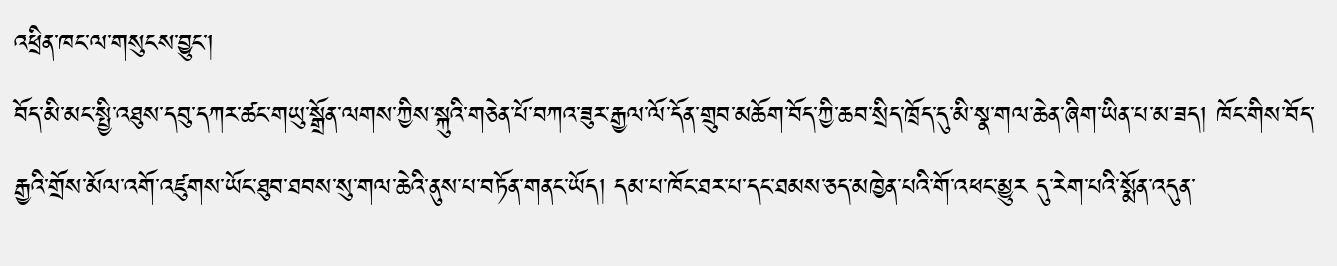འཕྲིན་ཁང་ལ་གསུངས་བྱུང་།
བོད་མི་མང་སྤྱི་འཐུས་དབུ་དཀར་ཚང་གཡུ་སྒྲོན་ལགས་ཀྱིས་སྐུའི་གཅེན་པོ་བཀའ་ཟུར་རྒྱལ་ལོ་དོན་གྲུབ་མཆོག་བོད་ཀྱི་ཆབ་སྲིད་ཁྲོད་དུ་མི་སྣ་གལ་ཆེན་ཞིག་ཡིན་པ་མ་ཟད། ཁོང་གིས་བོད་རྒྱའི་གྲོས་མོལ་འགོ་འཛུགས་ཡོང་ཐུབ་ཐབས་སུ་གལ་ཆེའི་ནུས་པ་བཏོན་གནང་ཡོད། དམ་པ་ཁོང་ཐར་པ་དང་ཐམས་ཅད་མཁྱེན་པའི་གོ་འཕང་མྱུར དུ་རེག་པའི་སྨོན་འདུན་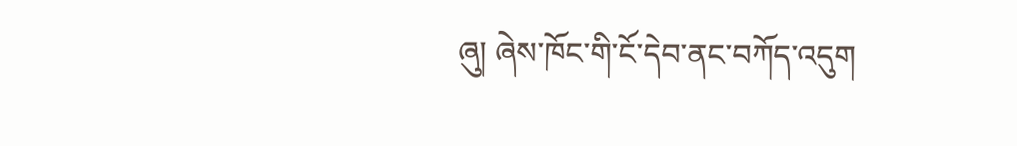ཞུ། ཞེས་ཁོང་གི་ངོ་དེབ་ནང་བཀོད་འདུག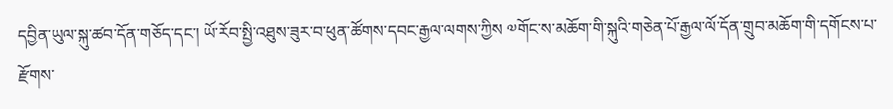དབྱིན་ཡུལ་སྐུ་ཚབ་དོན་གཅོད་དང་། ཡོ་རོབ་སྤྱི་འཐུས་ཟུར་བ་ཕུན་ཚོགས་དབང་རྒྱལ་ལགས་ཀྱིས ༧གོང་ས་མཆོག་གི་སྐུའི་གཅེན་པོ་རྒྱལ་ལོ་དོན་གྲུབ་མཆོག་གི་དགོངས་པ་རྫོགས་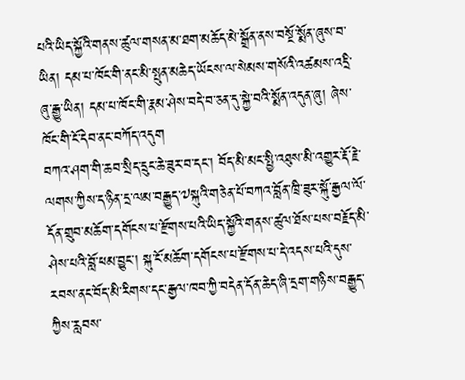པའི་ཡིད་སྐྱོའི་གནས་ཚུལ་གསན་མ་ཐག་མཆོད་མེ་སྒྲོན་ནས་བསྔོ་སྨོན་ཞུས་བ་ཡིན། དམ་པ་ཁོང་གི་ནང་མི་སྤུན་མཆེད་ཡོངས་ལ་སེམས་གསོའི་འཚམས་འདྲི་ཞུ་རྒྱུ་ཡིན། དམ་པ་ཁོང་གི་རྣམ་ཤེས་བདེ་བ་ཅན་དུ་སྐྱེ་བའི་སྨོན་འདུན་ཞུ། ཞེས་ཁོང་གི་ངོ་དེབ་ནང་བཀོད་འདུག
བཀའ་ཤག་གི་ཆབ་སྲིད་དྲུང་ཆེ་ཟུར་བ་དང་། བོད་མི་མང་སྤྱི་འཐུས་མི་འགྱུར་རྡོ་རྗེ་ལགས་ཀྱིས་ད་ཉིན་དྲ་ལམ་བརྒྱུད་༧སྐུའི་གཅེན་པོ་བཀའ་བློན་ཁྲི་ཟུར་སྐོུ་རྒྱལ་ལོ་དོན་གྲུབ་མཆོག་དགོངས་པ་རྫོགས་པའི་ཡིད་སྐྱོའི་གནས་ཚུལ་ཐོས་པས་བརྗོད་མི་ཤེས་པའི་བློ་ཕམ་བྱུང་། སྐུ་ངོ་མཆོག་དགོངས་པ་རྫོགས་པ་དེ་འདས་པའི་དུས་རབས་ནང་བོད་མི་རིགས་དང་རྒྱལ་ཁབ་ཀྱི་བདེན་དོན་ཆེད་ཞི་དྲག་གཉིས་བརྒྱུད་ཀྱིས་རླབས་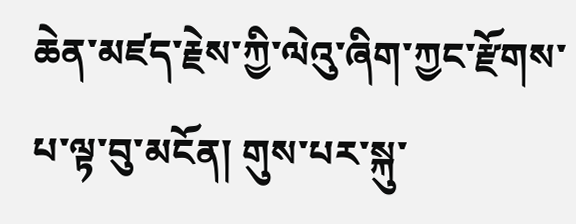ཆེན་མཛད་རྗེས་ཀྱི་ལེའུ་ཞིག་ཀྱང་རྫོགས་པ་ལྟ་བུ་མངོན། གུས་པར་སྐུ་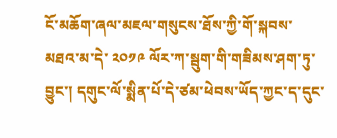ངོ་མཆོག་ཞལ་མཇལ་གསུངས་ཐོས་ཀྱི་གོ་སྐབས་མཐའ་མ་དེ་ ༢༠༡༩ ལོར་ཀ་སྦུག་གི་གཟིམས་ཤག་ཏུ་བྱུང་། དགུང་ལོ་སྨིན་པོ་དེ་ཙམ་ཕེབས་ཡོད་ཀྱང་ད་དུང་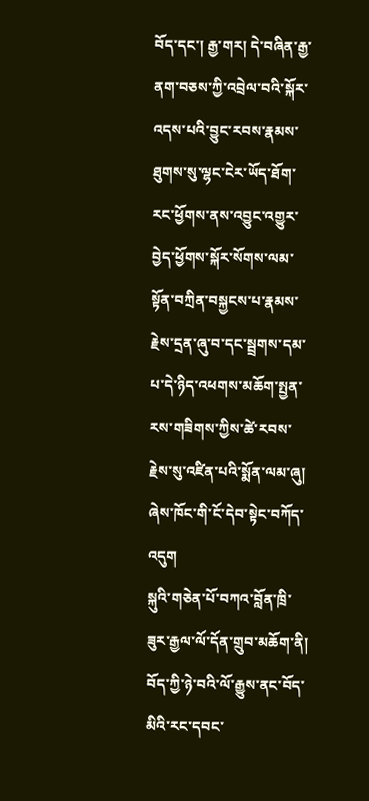བོད་དང་། རྒྱ་གར། དེ་བཞིན་རྒྱ་ནག་བཅས་ཀྱི་འབྲེལ་བའི་སྐོར་འདས་པའི་བྱུང་རབས་རྣམས་ཐུགས་སུ་ལྷང་ངེར་ཡོད་ཐོག་རང་ཕྱོགས་ནས་འབྱུང་འགྱུར་བྱེད་ཕྱོགས་སྐོར་སོགས་ལམ་སྟོན་བཀྲིན་བསྐྱངས་པ་རྣམས་རྗེས་དྲན་ཞུ་བ་དང་སྦྲགས་དམ་པ་དེ་ཉིད་འཕགས་མཆོག་སྤྱན་རས་གཟིགས་ཀྱིས་ཚེ་རབས་རྗེས་སུ་འཛིན་པའི་སྨོན་ལམ་ཞུ། ཞེས་ཁོང་གི་ངོ་དེབ་སྟེང་བཀོད་འདུག
སྐུའི་གཅེན་པོ་བཀའ་བློན་ཁྲི་ཟུར་རྒྱལ་ལོ་དོན་གྲུབ་མཆོག་ནི། བོད་ཀྱི་ཉེ་བའི་ལོ་རྒྱུས་ནང་བོད་མིའི་རང་དབང་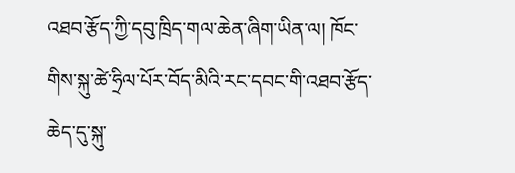འཐབ་རྩོད་ཀྱི་དབུ་ཁྲིད་གལ་ཆེན་ཞིག་ཡིན་ལ། ཁོང་གིས་སྐུ་ཚེ་ཧྲིལ་པོར་བོད་མིའི་རང་དབང་གི་འཐབ་རྩོད་ཆེད་དུ་སྐུ་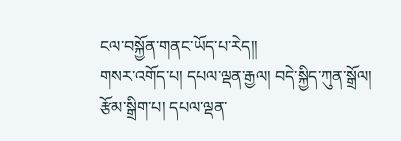ངལ་བསྐྱོན་གནང་ཡོད་པ་རེད།།
གསར་འགོད་པ། དཔལ་ལྡན་རྒྱལ། བདེ་སྐྱིད་ཀུན་སྒྲོལ།
རྩོམ་སྒྲིག་པ། དཔལ་ལྡན་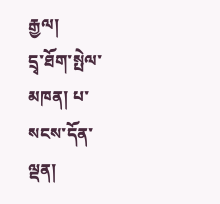རྒྱལ།
དྲྭ་ཐོག་སྤེལ་མཁན། པ་སངས་དོན་ལྡན།